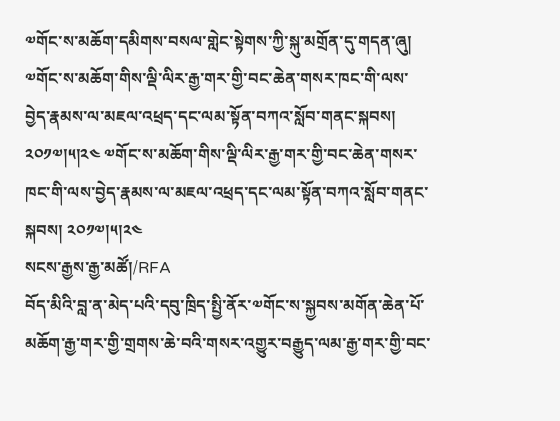༧གོང་ས་མཆོག་དམིགས་བསལ་གླེང་སྟེགས་ཀྱི་སྐུ་མགྲོན་དུ་གདན་ཞུ།
༧གོང་ས་མཆོག་གིས་ལྡི་ལིར་རྒྱ་གར་གྱི་བང་ཆེན་གསར་ཁང་གི་ལས་བྱེད་རྣམས་ལ་མཇལ་འཕྲད་དང་ལམ་སྟོན་བཀའ་སློབ་གནང་སྐབས། ༢༠༡༧།༥།༢༤ ༧གོང་ས་མཆོག་གིས་ལྡི་ལིར་རྒྱ་གར་གྱི་བང་ཆེན་གསར་ཁང་གི་ལས་བྱེད་རྣམས་ལ་མཇལ་འཕྲད་དང་ལམ་སྟོན་བཀའ་སློབ་གནང་སྐབས། ༢༠༡༧།༥།༢༤
སངས་རྒྱས་རྒྱ་མཚོ།/RFA
བོད་མིའི་བླ་ན་མེད་པའི་དབུ་ཁྲིད་སྤྱི་ནོར་༧གོང་ས་སྐྱབས་མགོན་ཆེན་པོ་མཆོག་རྒྱ་གར་གྱི་གྲགས་ཆེ་བའི་གསར་འགྱུར་བརྒྱུད་ལམ་རྒྱ་གར་གྱི་བང་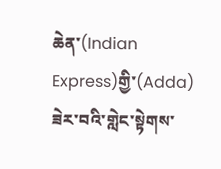ཆེན་(Indian Express)གྱི་(Adda) ཟེར་བའི་གླེང་སྟེགས་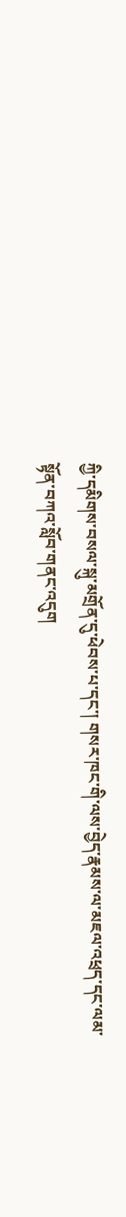ཀྱི་དམིགས་བསལ་སྐུ་མགྲོན་དུ་ཕེབས་པ་དང་། གསར་ཁང་གི་ལས་བྱེད་རྣམས་ལ་མཇལ་འཕྲད་དང་ལམ་སྟོན་བཀའ་སློབ་གནང་འདུག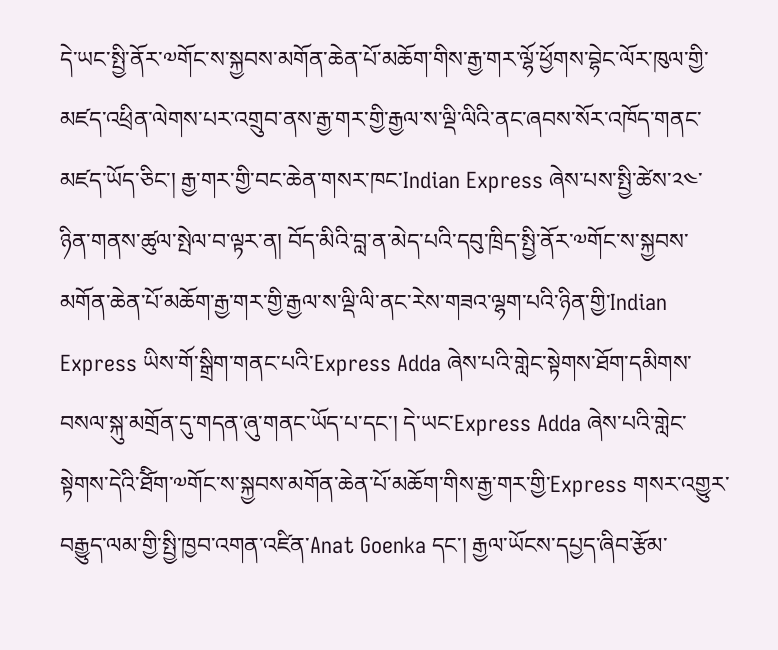དེ་ཡང་སྤྱི་ནོར་༧གོང་ས་སྐྱབས་མགོན་ཆེན་པོ་མཆོག་གིས་རྒྱ་གར་ལྷོ་ཕྱོགས་བྷེང་ལོར་ཁུལ་གྱི་མཛད་འཕྲིན་ལེགས་པར་འགྲུབ་ནས་རྒྱ་གར་གྱི་རྒྱལ་ས་ལྡི་ལིའི་ནང་ཞབས་སོར་འཁོད་གནང་མཛད་ཡོད་ཅིང་། རྒྱ་གར་གྱི་བང་ཆེན་གསར་ཁང་Indian Express ཞེས་པས་སྤྱི་ཚེས་༢༤་ཉིན་གནས་ཚུལ་སྤེལ་བ་ལྟར་ན། བོད་མིའི་བླ་ན་མེད་པའི་དབུ་ཁྲིད་སྤྱི་ནོར་༧གོང་ས་སྐྱབས་མགོན་ཆེན་པོ་མཆོག་རྒྱ་གར་གྱི་རྒྱལ་ས་ལྡི་ལི་ནང་རེས་གཟའ་ལྷག་པའི་ཉིན་གྱི་Indian Express ཡིས་གོ་སྒྲིག་གནང་པའི་Express Adda ཞེས་པའི་གླེང་སྟེགས་ཐོག་དམིགས་བསལ་སྐུ་མགྲོན་དུ་གདན་ཞུ་གནང་ཡོད་པ་དང་། དེ་ཡང་Express Adda ཞེས་པའི་གླེང་སྟེགས་དེའི་ཐོིག་༧གོང་ས་སྐྱབས་མགོན་ཆེན་པོ་མཆོག་གིས་རྒྱ་གར་གྱི་Express གསར་འགྱུར་བརྒྱུད་ལམ་གྱི་སྤྱི་ཁྱབ་འགན་འཛིན་Anat Goenka དང་། རྒྱལ་ཡོངས་དཔྱད་ཞིབ་རྩོམ་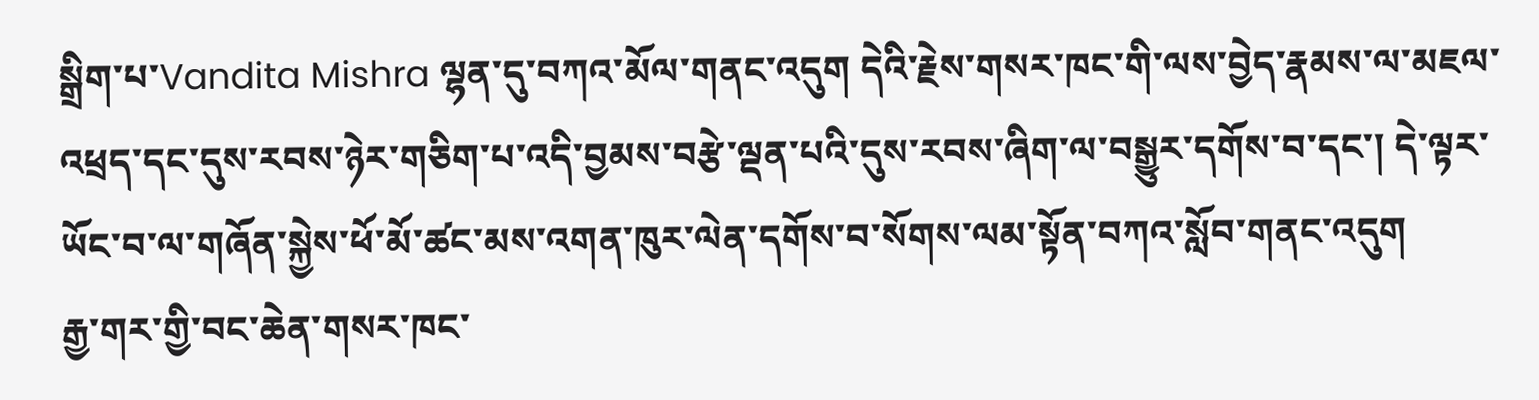སྒྲིག་པ་Vandita Mishra ལྷན་དུ་བཀའ་མོལ་གནང་འདུག དེའི་རྗེས་གསར་ཁང་གི་ལས་བྱེད་རྣམས་ལ་མཇལ་འཕྲད་དང་དུས་རབས་ཉེར་གཅིག་པ་འདི་བྱམས་བརྩེ་ལྡན་པའི་དུས་རབས་ཞིག་ལ་བསྒྱུར་དགོས་བ་དང་། དེ་ལྟར་ཡོང་བ་ལ་གཞོན་སྐྱེས་ཕོ་མོ་ཚང་མས་འགན་ཁུར་ལེན་དགོས་བ་སོགས་ལམ་སྟོན་བཀའ་སློབ་གནང་འདུག
རྒྱ་གར་གྱི་བང་ཆེན་གསར་ཁང་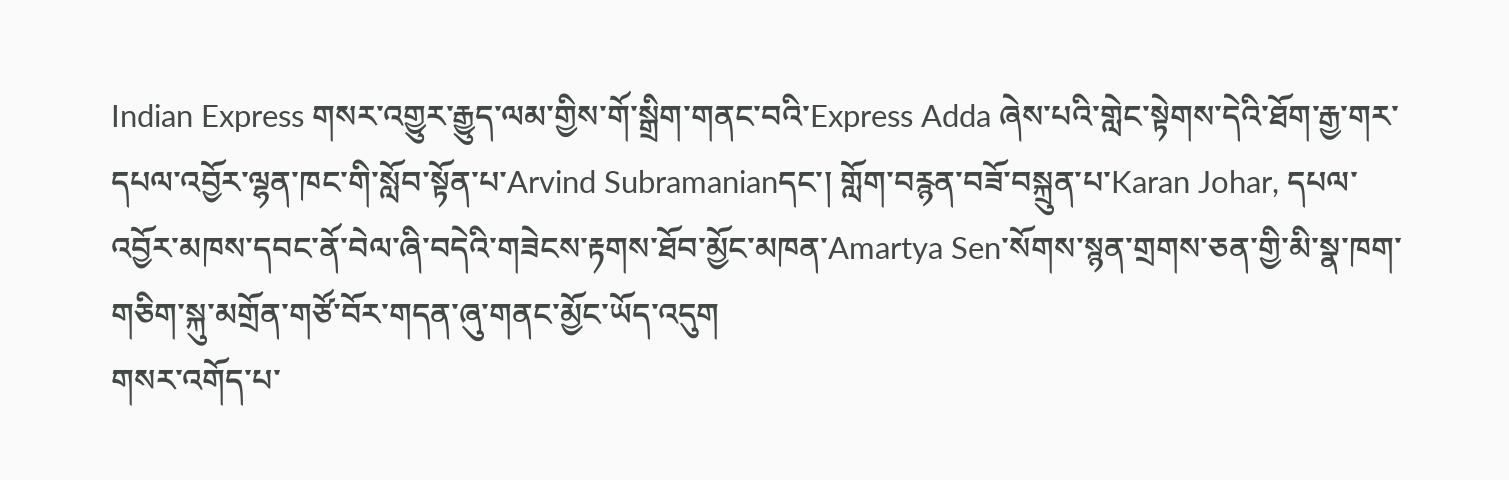Indian Express གསར་འགྱུར་རྒྱུད་ལམ་གྱིས་གོ་སྒྲིག་གནང་བའི་Express Adda ཞེས་པའི་གླེང་སྟེགས་དེའི་ཐོག་རྒྱ་གར་དཔལ་འབྱོར་ལྷན་ཁང་གི་སློབ་སྟོན་པ་Arvind Subramanianདང་། གློག་བརྙན་བཟོ་བསྐྲུན་པ་Karan Johar, དཔལ་འབྱོར་མཁས་དབང་ནོ་བེལ་ཞི་བདེའི་གཟེངས་རྟགས་ཐོབ་མྱོང་མཁན་Amartya Sen་སོགས་སྙན་གྲགས་ཅན་གྱི་མི་སྣ་ཁག་གཅིག་སྐུ་མགྲོན་གཙོ་བོར་གདན་ཞུ་གནང་མྱོང་ཡོད་འདུག
གསར་འགོད་པ་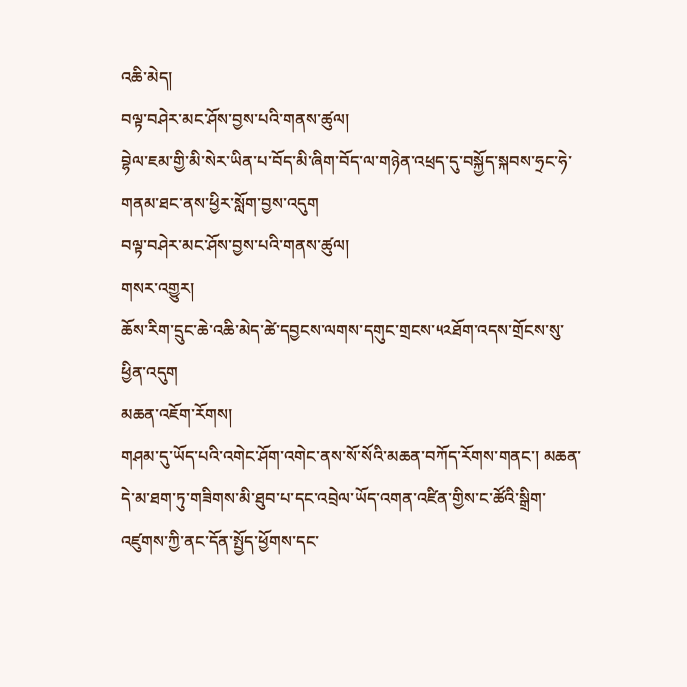འཆི་མེད།
བལྟ་བཤེར་མང་ཤོས་བྱས་པའི་གནས་ཚུལ།
བྷེལ་ཇམ་གྱི་མི་སེར་ཡིན་པ་བོད་མི་ཞིག་བོད་ལ་གཉེན་འཕྲད་དུ་བསྐྱོད་སྐབས་ཧྲང་ཧེ་གནམ་ཐང་ནས་ཕྱིར་སློག་བྱས་འདུག
བལྟ་བཤེར་མང་ཤོས་བྱས་པའི་གནས་ཚུལ།
གསར་འགྱུར།
ཆོས་རིག་དྲུང་ཆེ་འཆི་མེད་ཚེ་དབྱངས་ལགས་དགུང་གྲངས་༥༢ཐོག་འདས་གྲོངས་སུ་ཕྱིན་འདུག
མཆན་འཇོག་རོགས།
གཤམ་དུ་ཡོད་པའི་འགེང་ཤོག་འགེང་ནས་སོ་སོའི་མཆན་བཀོད་རོགས་གནང་། མཆན་དེ་མ་ཐག་ཏུ་གཟིགས་མི་ཐུབ་པ་དང་འབྲེལ་ཡོད་འགན་འཛིན་གྱིས་ང་ཚོའི་སྒྲིག་འཛུགས་ཀྱི་ནང་དོན་སྤྱོད་ཕྱོགས་དང་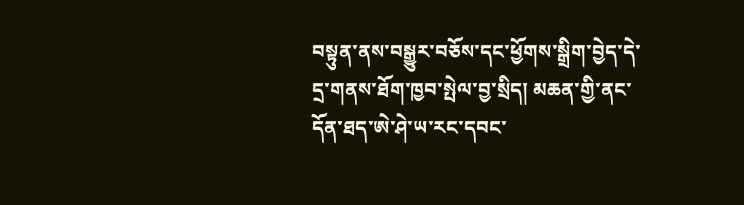བསྟུན་ནས་བསྒྱུར་བཅོས་དང་ཕྱོགས་སྒྲིག་བྱེད་དེ་དྲ་གནས་ཐོག་ཁྱབ་སྤེལ་བྱ་སྲིད། མཆན་གྱི་ནང་དོན་ཐད་ཨེ་ཤེ་ཡ་རང་དབང་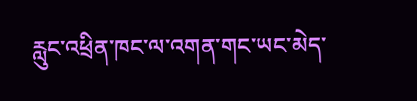རླུང་འཕྲིན་ཁང་ལ་འགན་གང་ཡང་མེད་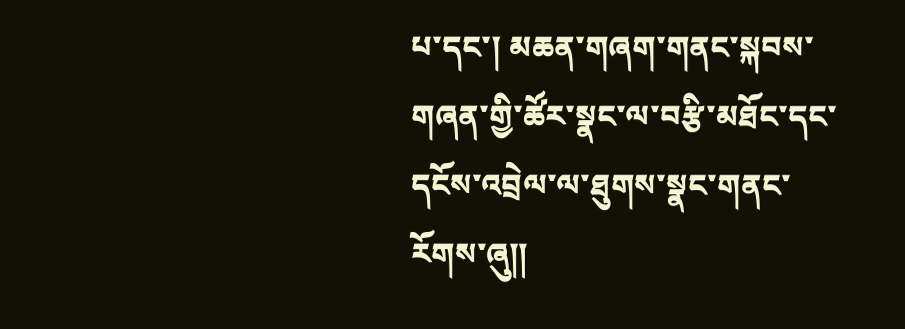པ་དང་། མཆན་གཞག་གནང་སྐབས་གཞན་གྱི་ཚོར་སྣང་ལ་བརྩི་མཐོང་དང་དངོས་འབྲེལ་ལ་ཐུགས་སྣང་གནང་རོགས་ཞུ༎